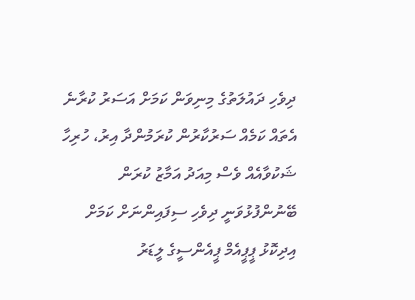ދިވެހި ދައުލަތުގެ މިނިވަން ކަމަށް އަސަރު ކުރާނެ އެތައް ކަމެއް ސަރުކާރުން ކުރަމުންދާ އިރު، ހުރިހާ ޝަކުވާއެއް ވެސް މިއަދު އަމާޒު ކުރަން ބޭނުންފުޅުވަނީ ދިވެހި ސިފައިންނަށް ކަމަށް އިދިކޮޅު ޕީޕީއެމް ޕީއެންސީގެ ލީޑަރު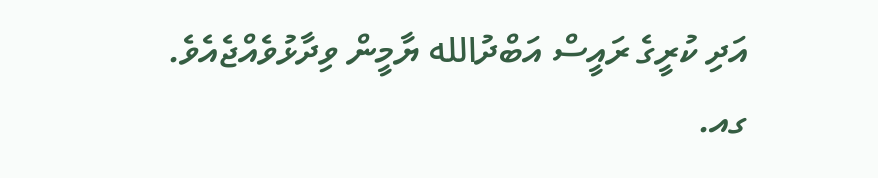އަދި ކުރީގެ ރައީސް އަބްދުالله ޔާމީން ވިދާޅުވެއްޖެއެވެ.
ގއ.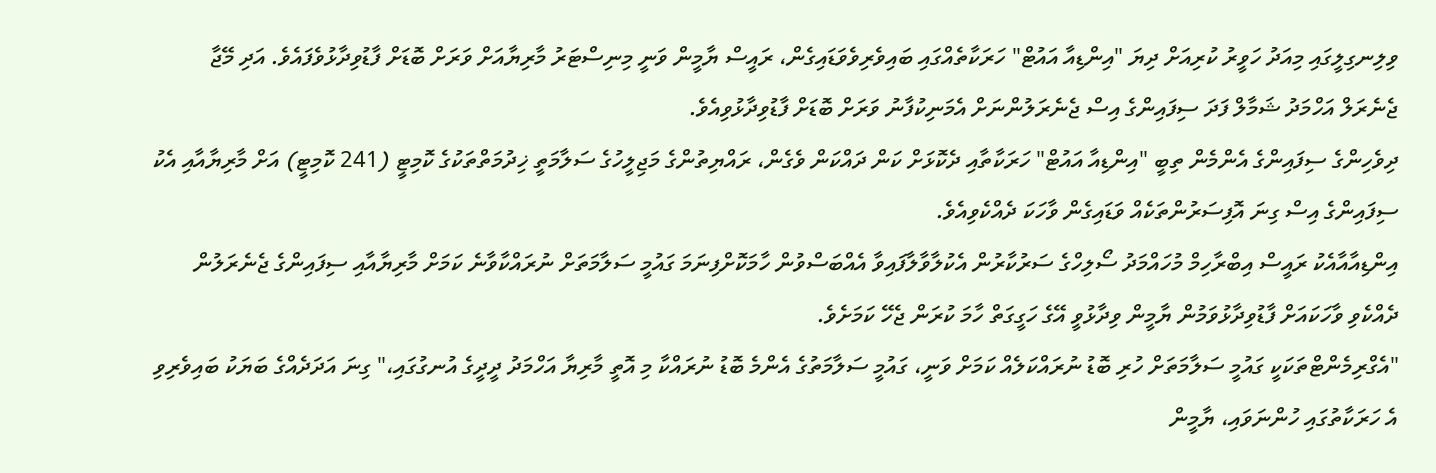ވިލިނގިލީގައި މިއަދު ހަވީރު ކުރިއަށް ދިޔަ "އިންޑިއާ އައުޓް" ހަރަކާތެއްގައި ބައިވެރިވެވަޑައިގެން، ރައީސް ޔާމީން ވަނީ މިނިސްޓަރު މާރިޔާއަށް ވަރަށް ބޮޑަށް ފާޑުވިދާޅުވެފައެވެ. އަދި މޭޖާ ޖެނެރަލް އަހްމަދު ޝަމާލް ފަދަ ސިފައިންގެ އިސް ޖެނެރަލުންނަށް އެމަނިކުފާނު ވަރަށް ބޮޑަށް ފާޑުވިދާޅުވިއެވެ.
ދިވެހިންގެ ސިފައިންގެ އެންމެން ތިބީ "އިންޑިއާ އައުޓް" ހަރަކާތާއި ދެކޮޅަށް ކަން ދައްކަން ވެގެން، ރައްޔިތުންގެ މަޖިލީހުގެ ސަލާމަތީ ޚިދުމަތްތަކުގެ ކޮމިޓީ (241 ކޮމިޓީ) އަށް މާރިޔާއާއި އެކު ސިފައިންގެ އިސް ގިނަ އޮފިސަރުންތަކެއް ވަޑައިގެން ވާހަކަ ދެއްކެވިއެވެ.
އިންޑިއާއާއެކު ރައީސް އިބްރާހިމް މުހައްމަދު ސޯލިހްގެ ސަރުކާރުން އެކުލާވާލާފައިވާ އެއްބަސްވުން ހާމަކޮށްފިނަމަ ގައުމީ ސަލާމަތަށް ނުރައްކާވާނެ ކަމަށް މާރިޔާއާއި ސިފައިންގެ ޖެނެރަލުން ދެއްކެވި ވާހަކައަށް ފާޑުވިދާޅުވަމުން ޔާމީން ވިދާޅުވީ އޭގެ ހަގީގަތް ހާމަ ކުރަން ޖެހޭ ކަމަށެވެ.
"އެގްރިމެންޓްތަކަކީ ގައުމީ ސަލާމަތަށް ހުރި ބޮޑު ނުރައްކަލެއް ކަމަށް ވަނީ، ގައުމީ ސަލާމަތުގެ އެންމެ ބޮޑު ނުރައްކާ މި އޮތީ މާރިޔާ އަހްމަދު ދީދީގެ އުނގުގައި،" ގިނަ އަދަދެއްގެ ބަޔަކު ބައިވެރިވި އެ ހަރަކާތުގައި ހުންނަވައި، ޔާމީން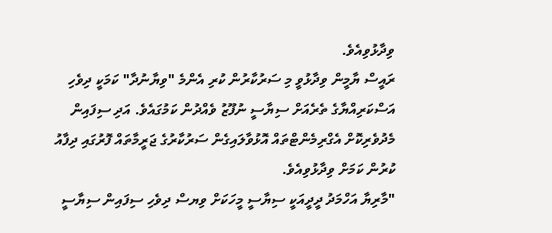ވިދާޅުވިއެވެ.
ރައީސް ޔާމީން ވިދާޅުވީ މި ސަރުކާރުން ކުރި އެންމެ "ވިޔާނުދާ" ކަމަކީ ދިވެހި އަސްކަރިއްޔާގެ ތެރެއަށް ސިޔާސީ ނުފޫޒު ވެއްދުން ކަމުގައެވެ. އަދި ސިފައިން މެދުވެރިކޮށް އެގްރިމެންޓްތައް އޮޅުވާލައިގެން ސަރުކާރުގެ ޖަރީމާތައް ފޮރުގައި ދިފާއު ކުރުން ކަމަށް ވިދާޅުވިއެވެ.
"މާރިޔާ އަހްމަދު ދީދީއަކީ ސިޔާސީ މީހަކަށް ވިޔސް ދިވެހި ސިފައިން ސިޔާސީ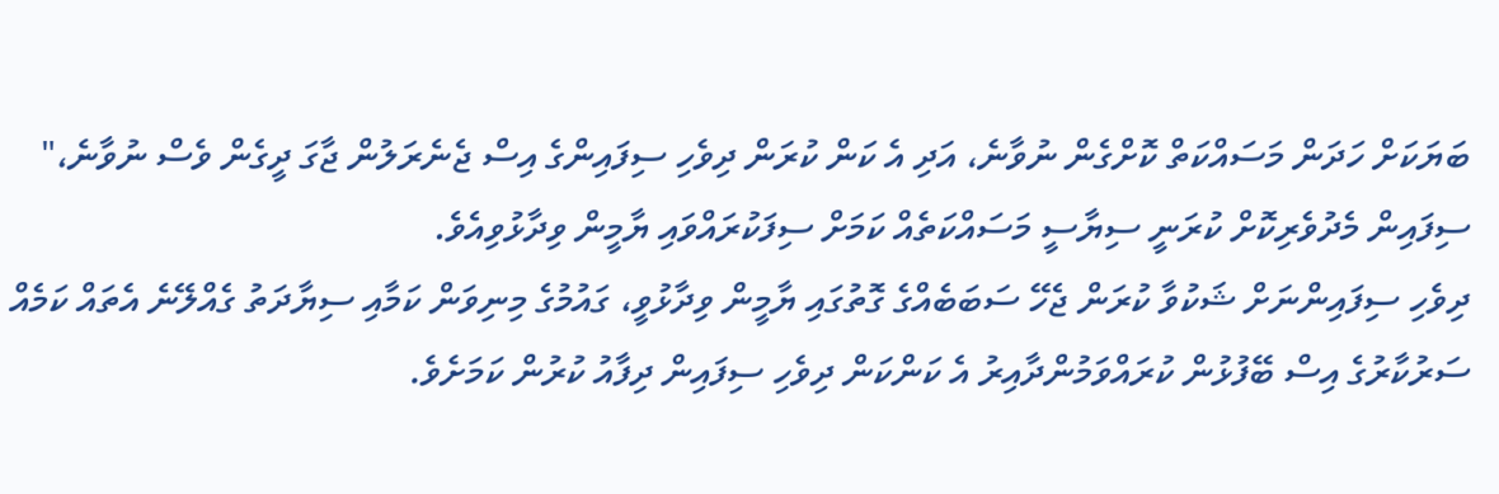ބަޔަކަށް ހަދަން މަސައްކަތް ކޮށްގެން ނުވާނެ، އަދި އެ ކަން ކުރަން ދިވެހި ސިފައިންގެ އިސް ޖެނެރަލުން ޖާގަ ދީގެން ވެސް ނުވާނެ،" ސިފައިން މެދުވެރިކޮށް ކުރަނީ ސިޔާސީ މަސައްކަތެއް ކަމަށް ސިފަކުރައްވައި ޔާމީން ވިދާޅުވިއެވެ.
ދިވެހި ސިފައިންނަށް ޝަކުވާ ކުރަން ޖެހޭ ސަބަބެއްގެ ގޮތުގައި ޔާމީން ވިދާޅުވީ، ގައުމުގެ މިނިވަން ކަމާއި ސިޔާދަތު ގެއްލޭނެ އެތައް ކަމެއް ސަރުކާރުގެ އިސް ބޭފުޅުން ކުރައްވަމުންދާއިރު އެ ކަންކަން ދިވެހި ސިފައިން ދިފާއު ކުރުން ކަމަށެވެ.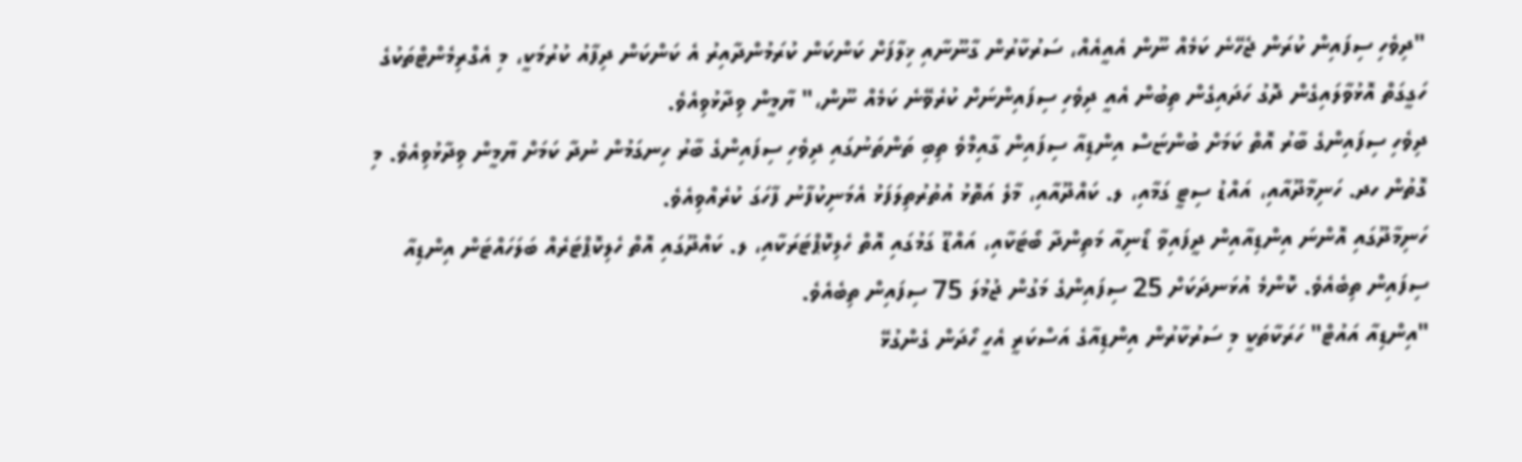"ދިވެހި ސިފައިން ކުރަން ޖެހޭނެ ކަމެއް ނޫން އެއީއެއް، ސަރުކާރުން ގާނޫނާއި ޚިލާފަށް ކަންކަން ކުރަމުންދާއިރު އެ ކަންކަން ދިފާއު ކުރުމަކީ، މި އެގްރިމެންޓްތަކުގެ ހަގީގަތް އޮޅުވާލައިގެން ދޮގު ހަދައިގެން ތިބުން އެއީ ދިވެހި ސިފައިންނަށް ކުރެވޭނެ ކަމެއް ނޫން،" ޔާމީން ވިދާޅުވިއެވެ.
ދިވެހި ސިފައިންގެ ބާރު އޮތް ކަމަށް ބުންޏަސް އިންޑިއާ ސިފައިން ގާއިމްވެ ތިބި ތަންތަނުގައި ދިވެހި ސިފައިންގެ ބާރު ހިނގަމުން ނުދާ ކަމަށް ޔާމީން ވިދާޅުވިއެވެ. މި ގޮތުން ހދ. ހަނިމާދޫއާއި، އައްޑު ސިޓީ ގަމާއި، ލ. ކައްދޫއާއި، މާލެ އަތޮޅު އުތުރުތިލަފަޅު އެމަނިކުފާނު ފާހަގަ ކުރެއްވިއެވެ.
ހަނިމާދޫގައި އޮންނަ އިންޑިއާއިން ދީފައިވާ ޑޯނިއާ މަތިންދާ ބޯޓަކާއި، އައްޑޫ ގަމުގައި އޮތް ހެލިކޮޕްޓަރަކާއި، ލ. ކައްދޫގައި އޮތް ހެލިކޮޕްޓަރެއް ބަލަހައްޓަން އިންޑިއާ ސިފައިން ތިބެއެވެ. ކޮންމެ އުޅަނދަކަށް 25 ސިފައިންގެ މަގުން ޖުމުލަ 75 ސިފައިން ތިބެއެވެ.
"އިންޑިއާ އައުޓް" ހަރަކާތަކީ މި ސަރުކާރުން އިންޑިއާގެ އަސްކަރީ އެހީ ހޯދަން ގެންގުޅޭ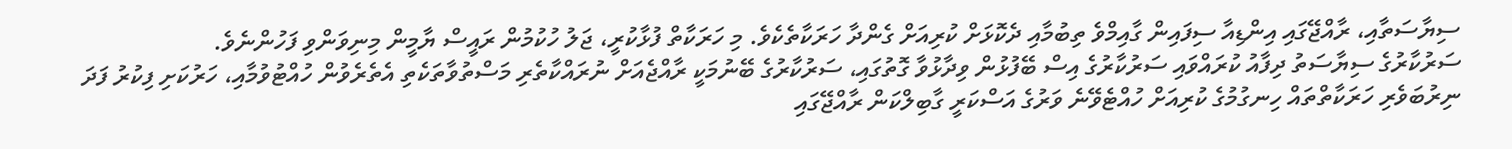ސިޔާސަތާއި، ރާއްޖޭގައި އިންޑިއާ ސިފައިން ގާއިމްވެ ތިބުމާއި ދެކޮޅަށް ކުރިއަށް ގެންދާ ހަރަކާތެކެވެ. މި ހަރަކާތް ފުޅާކުރީ، ޖަލު ހުކުމުން ރައީސް ޔާމީން މިނިވަންވި ފަހުންނެވެ.
ސަރުކާރުގެ ސިޔާސަތު ދިފާއު ކުރައްވައި ސަރުކާރުގެ އިސް ބޭފުޅުން ވިދާޅުވާ ގޮތުގައި، ސަރުކާރުގެ ބޭނުމަކީ ރާއްޖެއަށް ނުރައްކާތެރި މަސްތުވާތަކެތި އެތެރެވުން ހުއްޓުވުމާއި، ހަރުކަށި ފިކުރު ފަދަ ނިރުބަވެރި ހަރަކާތްތައް ހިނގުމުގެ ކުރިއަށް ހުއްޓެވޭނެ ވަރުގެ އަސްކަރީ ގާބިލްކަން ރާއްޖޭގައި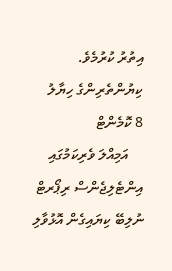އިތުރު ކުރުމެވެ.
ކިޔުންތެރިންގެ ހިޔާލު
8 ކޮމެންޓް
    އަމިއްލަ ވެރިކަމުގައި އިންޓެލިޖެންސް ރިޕޯރޓް ނުލިބޭ ކިޔައިގެން އޮޅުވާލި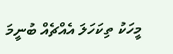މީހަކު ތިކަހަލަ އެއްޗެއް ބުނީމަ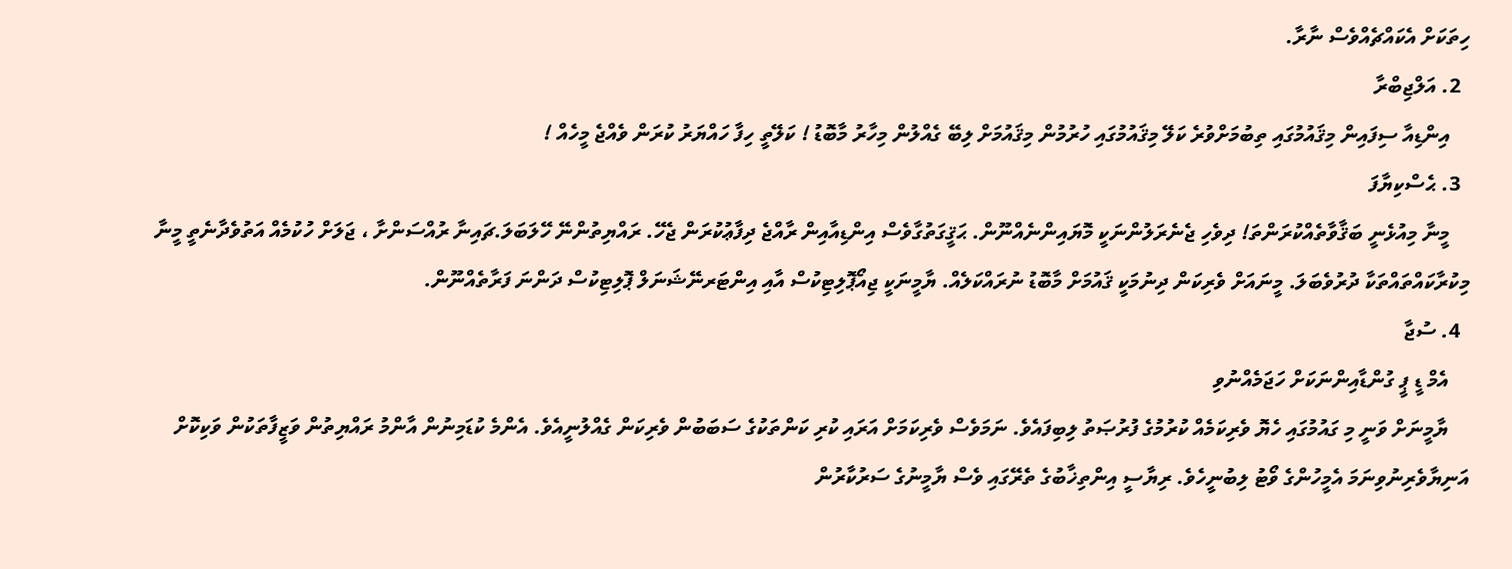ހިތަކަށް އެކައްޗެއްވެސް ނާރާ.
  2. އަލްޖިބްރާ
    އިންޑިއާ ސިފައިން މިޤައުމުގައި ތިބުމަށްވުރެ ކަލޭ މިޤައުމުގައި ހުރުމުން މިޤައުމަށް ލިބޭ ގެއްލުން މިހާރު މާބޮޑު ! ކަލޭތީ ހިފާ ހައްޔަރު ކުރަން ވެއްޖެ މީހެއް !
  3. ޙެސްކިޔާފަ
    މީނާ މިއުޅެނީ ބަޤާވާތެއްކުރަންތަ! ދިވެހި ޖެނެރަލުންނަކީ މޮޔައިންނެއްނޫން. ޙަޤީގަތުގާވެސް އިންޑިއާއިން ރާއްޖެ ދިފާޢުކުރަން ޖެހޭ. ރައްޔިތުންނޭ ހޭލަބަލަ.ޗައިނާ ރުއްސަންށާ ، ޖަލަށް ހުކުމެއް އަތުވެދާނެތީ މީނާ މިކުރާކައްތައްތަކާ ދުރުވެބަލަ. މީނައަށް ވެރިކަން ދިނުމަކީ ޤައުމަށް މާބޮޑު ނުރައްކަލެއް. ޔާމީނަކީ ޖިއޯޕޮލިޓިކުސް އާއި އިންޓަރނޭޝަނަލް ޕޮލިޓިކުސް ދަންނަ ފަރާތެއްނޫން.
  4. ސުޖާ
    އެމް ޑީ ޕީ ގުންޑާއިންނަކަށް ހަޖަމެއްނުވި
    ޔާމީނަށް ވަނީ މި ގައުމުގައި ހެޔޮ ވެރިކަމެއް ކުރުމުގެ ފުރުޞަތު ލިބިފައެވެ. ނަމަވެސް ވެރިކަމަށް އަރައި ކުރި ކަންތަކުގެ ސަބަބުން ވެރިކަން ގެއްލުނީއެވެ. އެންމެ ކުޑަމިނުން އާންމު ރައްޔިތުން ވަޒީފާތަކުން ވަކިކޮށް އަނިޔާވެރިނުވިނަމަ އެމީހުންގެ ވޯޓު ލިބުނީހެވެ. ރިޔާސީ އިންތިޚާބުގެ ތެރޭގައި ވެސް ޔާމީނުގެ ސަރުކާރުން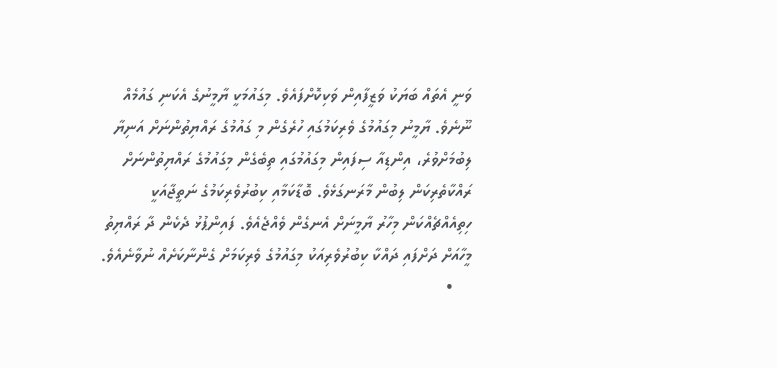ވަނީ އެތައް ބަޔަކު ވަޒީފާއިން ވަކިކޮށްފައެވެ. މިގައުމަކީ ޔާމީނުގެ އެކަނި ގައުމެއް ނޫނެވެ. ޔާމީނު މިގައުމުގެ ވެރިކަމުގައި ހުރެގެން މި ގައުމުގެ ރައްޔިތުންނަށް އަނިޔާ ލިބުމަށްވުރެ، އިންޑިއާ ސިފައިން މިގައުމުގައި ތިބެގެން މިގައުމުގެ ރައްޔިތުންނަށް ރައްކާތެރިކަން ލިބުން މާރަނގަޅެވެ. ބޮޑާކަމާއި ކިބުރުވެރިކަމުގެ ނަތީޖާއަކީ ހިތިއެއްޗެއްކަން މިހާރު ޔާމީނަށް އެނގެން ވެއްޖެއެވެ. ފައިންޕުޅު ދެކެން ދާ ރައްޔިތު މީހާއަށް ދަށްފައި ދައްކާ ކިބުރުވެރިއަކު މިގައުމުގެ ވެރިކަމަށް ގެންނާކަށެއް ނުވާނެއެވެ.
    •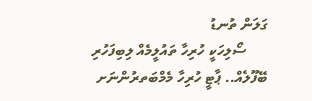ގަލަން ތުނޑު
      ސޯލިހަކީ ހުރިހާ ތައުލީމެއް ލިބިފަހުރި ބޭފޫލެއް.. ޕާޓީ ހުރިހާ މެމްބަތރުންނަށ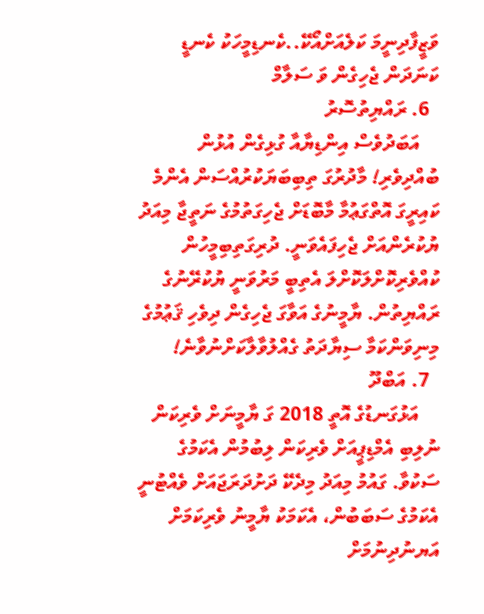ވަޒީފާދިނީމަ ކަލެއަށްއޯކޭ..ކެނޑިމީހަކު ކެނޑީ ކަނަދަން ޖެހިގެން ވަ ސަލާމް
  6. ރައްޔިތުސޮރު
    އަބަދުވެސް އިންޑިޔާއާ ގުޅިގެން އުޅުން ބުއްދިވެރި! މާދުރުގަ ތިބިބަޔަކުރުއްސަން އެންމެ ކައިރީގަ އޮތްގަޢުމާ މާބޮޑަށް ޖެހިގަތުމުގެ ނަތީޖާ މިއަދު ޔުކުރެންއަށް ޖެހިފައެވަނީ. ދުރިގަތިބިމީހުން ކުއްވެރިކޮށްލަކޮށްލަ އެތިބީ މަރުވަނީ ޔުކުރޭނުގެ ރައްޔިތުން. ޔާމީނުގެ އަވާގަ ޖެހިގެން ދިވެހި ޤަޢުމުގެ މިނިވަންކަމާ ސިޔާދަތު ގެއްލުވާލާކަށްނުވާނެ!
  7. އަބްދޫ
    އަޅުގަނޑުގެ އޮތީ 2018 ގަ ޔާމީނަށް ވެރިކަން ނުލިބި އެމްޑިޕީއަށް ވެރިކަން ލިބުމުން އެކަމުގެ ސަކުވާ. ގައުމު މިއަދު މިދެކޭ ދަށުދަރަޖައަށް ވެއްޓުނީ އެކަމުގެ ސަބަބުން، އެކަމަކު ޔާމީނު ވެރިކަމަށް އަޔނުދިނުމަށް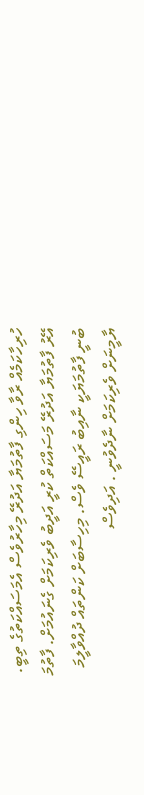ހުރިހާކަމެއް ރާވާ ހިންގި ފާތުމަޔާ އަދުރޭ މިހާރުވެސް އެމަސައްކަތުގެ ތިބީ. އޭރު ފާތުމަޔާ އަދުރޭ މަސައްކަތް ކުރީ އަދީބު ވެރިކަމަށް ގެނައުމަށް. ފާތުމަ ބުނީ ފާތުމަޔަކީ ނާއިބު ރައީސޭ ވެސް. މިހިސާބަށް ކަންތައް ދުއްވާލީމަ ޔާމީނަށް ވެރިކަމަށް ނާދެވުނީ . އަދިވެސް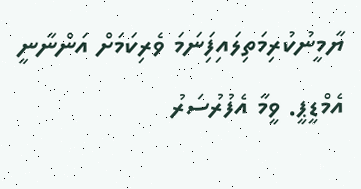ޔާމީނުކުރިމަތިލައިފަިނަމަ ވެރިކަމަށް އަންނާނީ އެމްޑީޕީ. ވީމާ އެފުރުސަރު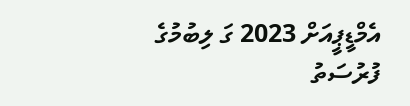އެމްޑީޕީއަށް 2023 ގަ ލިބުމުގެ ފުރުސަތު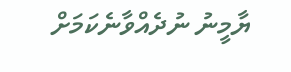ޔާމީނު ނުދެއްވާނެކަމަށް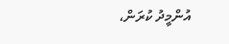އުންމީދު ކުރަން،